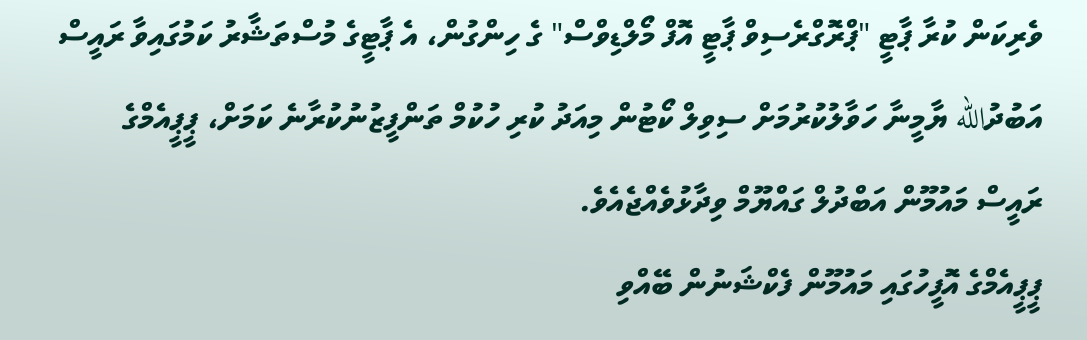ވެރިކަން ކުރާ ޕާޓީ "ޕްރޮގްރެސިވް ޕާޓީ އޮފް މޯލްޑިވްސް" ގެ ހިންގުން، އެ ޕާޓީގެ މުސްތަޝާރު ކަމުގައިވާ ރައީސް އަބުދުالله ޔާމީނާ ހަވާލުކުރުމަށް ސިވިލް ކޯޓުން މިއަދު ކުރި ހުކުމް ތަންފީޒުނުކުރާނެ ކަމަށް، ޕީޕީއެމްގެ ރައީސް މައުމޫން އަބްދުލް ގައްޔޫމް ވިދާޅުވެއްޖެއެވެ.
ޕީޕީއެމްގެ އޮފީހުގައި މައުމޫން ފެކްޝަނުން ބޭއްވި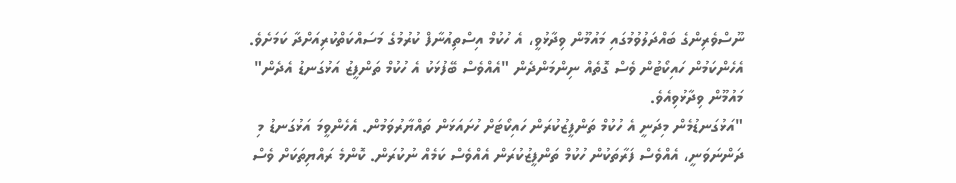ނޫސްވެރިންގެ ބައްދަލުވުމުގައި މައުމޫން ވިދާޅުވީ، އެ ހުކުމް އިސްތިއުނާފް ކުރުމުގެ މަސައްކަތްކުރިއަށްދާ ކަމަށެވެ.
އެހެންކަމުން ހައިކޯޓުން ވެސް ގޮތެއް ނިންމަންދެން "އެއްވެސް ބޭފުޅަކު އެ ހުކުމް ތަންފީޒު އަޅުގަނޑު އެދެން" މައުމޫން ވިދާޅުވިއެވެ.
"އަޅުގަނޑުމެން މިދަނީ އެ ހުކުމް ތަންފީޒުކުރަން ހައިކޯޓަށް ހުށައަޅަން ތައްޔާރުވަމުން. އެހެންވީމަ އަޅުގަނޑު މި ދަންނަވަނީ، އެއްވެސް ފަރާތަކުން ހުކުމް ތަންފީޒުކުރަން އެއްވެސް ކަމެއް ނުކުރަން. ކޮންމެ ރައްޔިތަކަށް ވެސް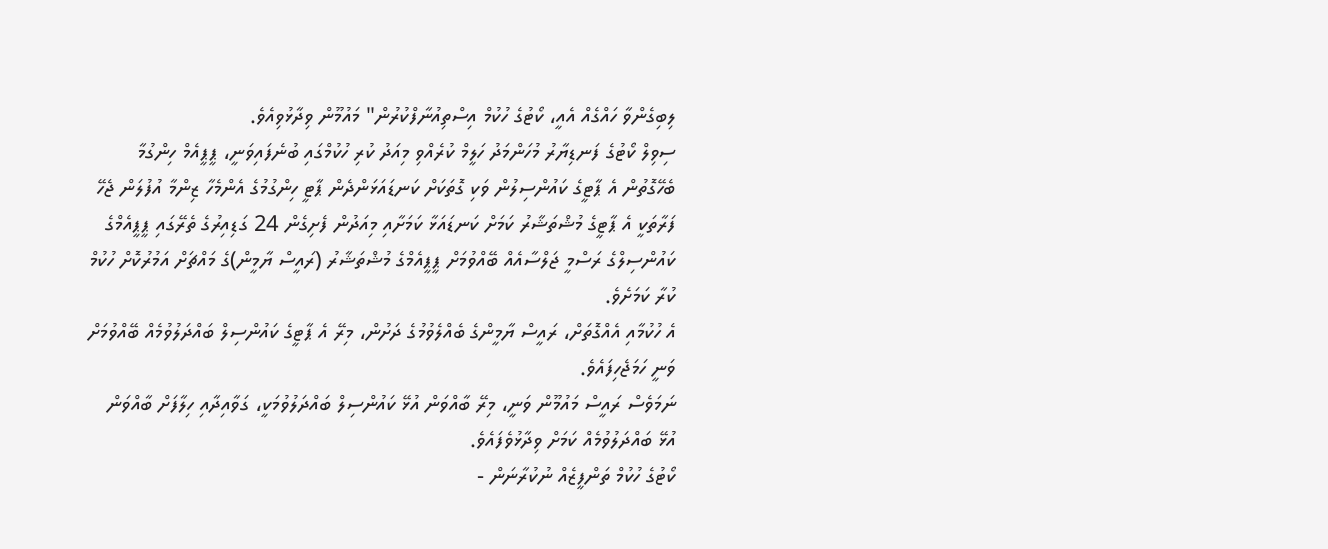ލިބިގެންވާ ހައްގެއް އެއީ، ކޯޓުގެ ހުކުމް އިސްތިއުނާފްކުރުން" މައުމޫން ވިދާޅުވިއެވެ.
ސިވިލް ކޯޓުގެ ފަނޑިޔާރު މުހަންމަދު ހަލީމް ކުރެއްވި މިއަދު ކުރި ހުކުމްގައި ބުނެފައިވަނީ، ޕީޕީއެމް ހިންގުމާ ބެހޭގޮތުން އެ ޕާޓީގެ ކައުންސިލުން ވަކި ގޮތަކަށް ކަނޑައަޅަންދެން ޕާޓީ ހިންގުމުގެ އެންމެހާ ޒިންމާ އުފުލަން ޖެހޭ ފަރާތަކީ އެ ޕާޓީގެ މުޝްތަޝާރު ކަމަށް ކަނޑައަޅާ ކަމަށާއި މިއަދުން ފެށިގެން 24 ގަޑިއިރުގެ ތެރޭގައި ޕީޕީއެމްގެ ކައުންސިލްގެ ރަސްމީ ޖަލްސާއެއް ބޭއްވުމަށް ޕީޕީއެމްގެ މުޝްތަޝާރު (ރައީސް ޔާމީން)ގެ މައްޗަށް އަމުރުކޮށް ހުކުމް ކުރާ ކަމަށެވެ.
އެ ހުކުމާއި އެއްގޮތަށް، ރައީސް ޔާމީންގެ ބެއްލެވުމުގެ ދަށުން، މިރޭ އެ ޕާޓީގެ ކައުންސިލް ބައްދަލުވުމެއް ބޭއްވުމަށް ވަނީ ހަމަޖެހިފައެވެ.
ނަމަވެސް ރައީސް މައުމޫން ވަނީ، މިރޭ ބާއްވަން އުޅޭ ކައުންސިލް ބައްދަލުވުމަކީ، ގަވާއިދާއި ހިލާފަށް ބާއްވަން އުޅޭ ބައްދަލުވުމެއް ކަމަށް ވިދާޅުވެފައެވެ.
ކޯޓުގެ ހުކުމް ތަންފީޒެއް ނުކުރާނަން -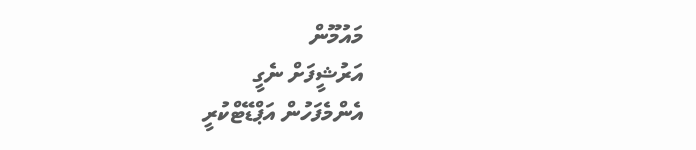މައުމޫން
އަރުޝީފަށް ނެގީ
އެންމެފަހުން އަޕްޑޭޓްކުރީ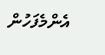އެންމެފަހުން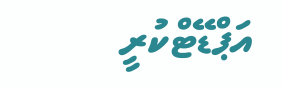އަޕްޑޭޓްކުރީ